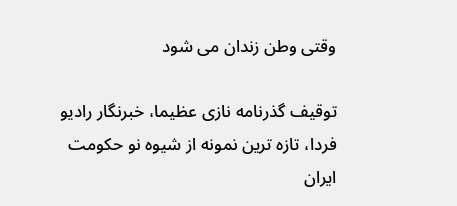وقتی وطن زندان می شود

توقیف گذرنامه نازی عظیما، خبرنگار رادیو فردا، تازه ترین نمونه از شیوه نو حکومت ایران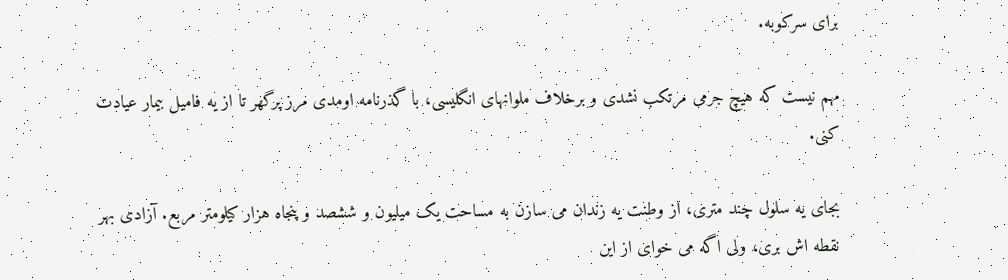برای سرکوبه.

مهم نیست که هیچ جرمی مرتکب نشدی و برخلاف ملوانهای انگلیسی، با گذرنامه اومدی مرز پرگهر تا از یه فامیل بیمار عیادت کنی.

بجای یه سلول چند متری، از وطنت یه زندان می سازن به مساحت یک میلیون و ششصد و پنجاه هزار کیلومتر مربع. آزادی بهر نقطه اش بری، ولی اگه می خوای از این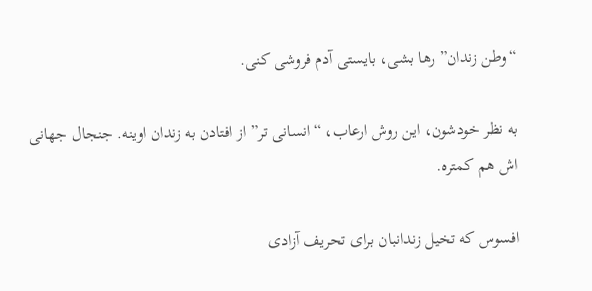“وطن زندان” رها بشی، بایستی آدم فروشی کنی.

به نظر خودشون، این روش ارعاب، “انسانی تر” از افتادن به زندان اوینه. جنجال جهانی اش هم کمتره.

افسوس که تخیل زندانبان برای تحریف آزادی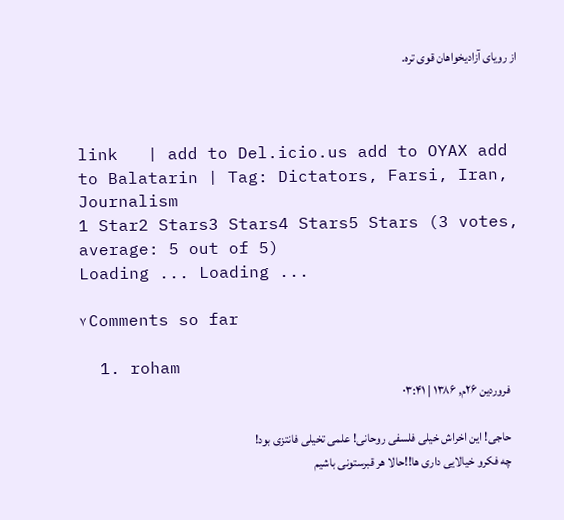از رویای آزادیخواهان قوی تره.



link   | add to Del.icio.us add to OYAX add to Balatarin | Tag: Dictators, Farsi, Iran, Journalism
1 Star2 Stars3 Stars4 Stars5 Stars (3 votes, average: 5 out of 5)
Loading ... Loading ...

۷ Comments so far

  1. roham
    فروردین ۲۶م, ۱۳۸۶ | ۰۳:۴۱

    حاجی! این اخراش خیلی فلسفی روحانی! علمی تخیلی فانتزی بود!
    چه فکرو خیالایی داری ها!!حالا هر قبرستونی باشیم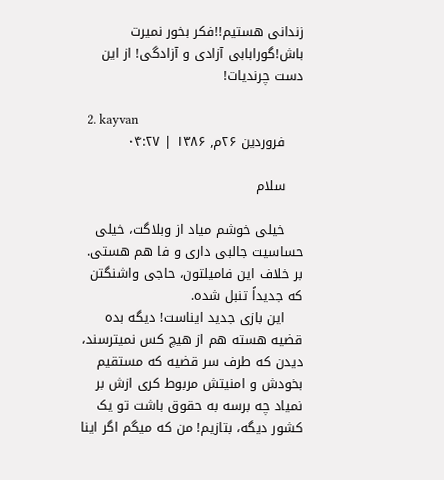زندانی هستیم!!فکر بخور نمیرت باش!گورابابی آزادی و آزادگی! از این دست چرندیات!

  2. kayvan
    فروردین ۲۶م, ۱۳۸۶ | ۰۴:۲۷

    سلام

    خیلی خوشم میاد از وبلاگت، خیلی حساسیت جالبی داری و فا هم هستی. بر خلاف این فامیلتون، حاجی واشنگتن که جدیداً تنبل شده.
    این بازی جدید ایناست! دیگه بده قضیه هسته هم از هیچ کس نمیترسند، دیدن که طرف سر قضیه که مستقیم بخودش و امنیتش مربوط کری ازش بر نمیاد چه برسه به حقوق باشت تو یک کشور دیگه، بتازیم! من که میگم اگر اینا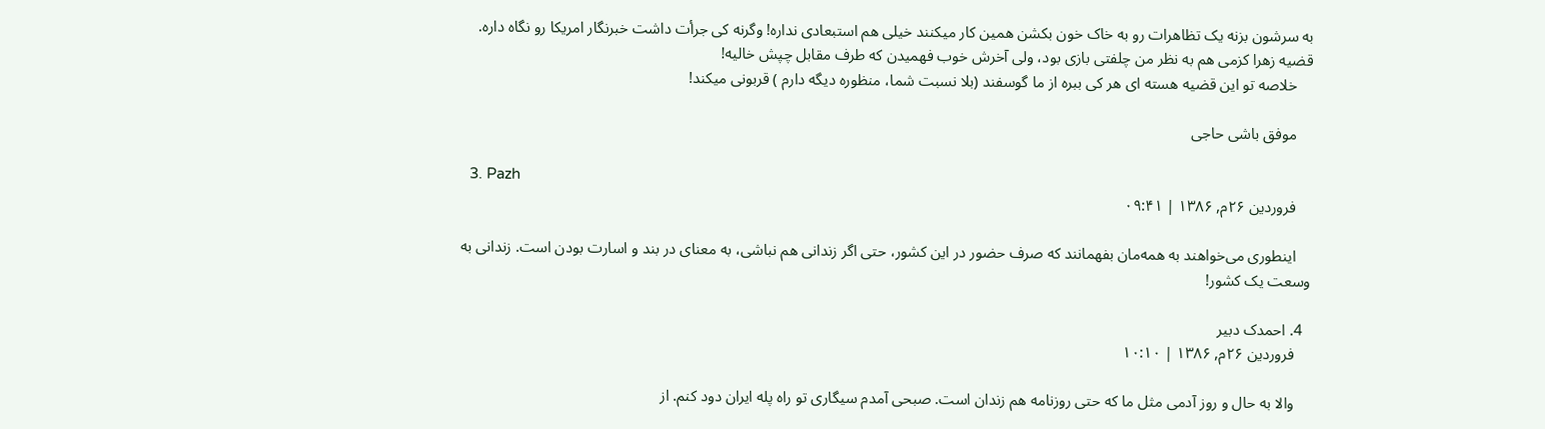به سرشون بزنه یک تظاهرات رو به خاک خون بکشن همین کار میکنند خیلی هم استبعادی نداره! وگرنه کی جرأت داشت خبرنگار امریکا رو نگاه داره. قضیه زهرا کزمی هم به نظر من چلفتی بازی بود، ولی آخرش خوب فهمیدن که طرف مقابل چپش خالیه!
    خلاصه تو این قضیه هسته ای هر کی ببره از ما گوسفند (بلا نسبت شما، منظوره دیگه دارم ) قربونی میکند!

    موفق باشی حاجی

  3. Pazh
    فروردین ۲۶م, ۱۳۸۶ | ۰۹:۴۱

    اینطوری می‌خواهند به همه‌مان بفهمانند که صرف حضور در این کشور، حتی اگر زندانی هم نباشی، به معنای در بند و اسارت بودن است. زندانی به وسعت یک کشور!

  4. احمدک دبیر
    فروردین ۲۶م, ۱۳۸۶ | ۱۰:۱۰

    والا به حال و روز آدمی مثل ما که حتی روزنامه هم زندان است. صبحی آمدم سیگاری تو راه پله ایران دود کنم. از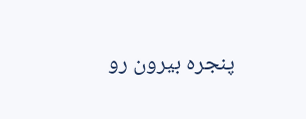پنجره بیرون رو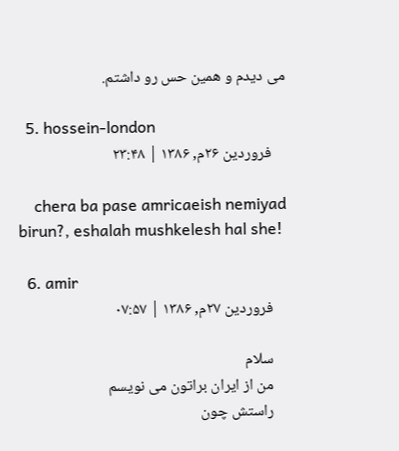می دیدم و همین حس رو داشتم.

  5. hossein-london
    فروردین ۲۶م, ۱۳۸۶ | ۲۳:۴۸

    chera ba pase amricaeish nemiyad birun?, eshalah mushkelesh hal she!

  6. amir
    فروردین ۲۷م, ۱۳۸۶ | ۰۷:۵۷

    سلام
    من از ایران براتون می نویسم
    راستش چون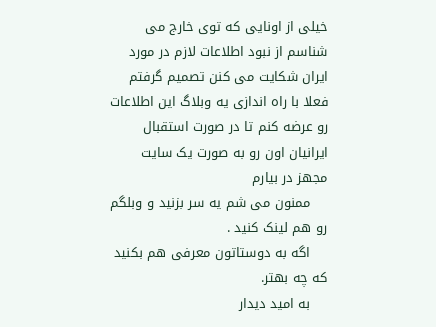خیلی از اونایی که توی خارج می شناسم از نبود اطلاعات لازم در مورد ایران شکایت می کنن تصمیم گرفتم فعلا با راه اندازی یه وبلاگ این اطلاعات رو عرضه کنم تا در صورت استقبال ایرانیان اون رو به صورت یک سایت مجهز در بیارم
    ممنون می شم یه سر بزنید و وبلگم رو هم لینک کنید .
    اگه به دوستاتون معرفی هم بکنید که چه بهتر.
    به امید دیدار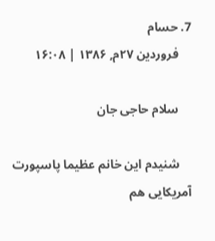7. حسام
    فروردین ۲۷م, ۱۳۸۶ | ۱۶:۰۸

    سلام حاجی جان

    شنیدم این خانم عظیما پاسپورت آمریکایی هم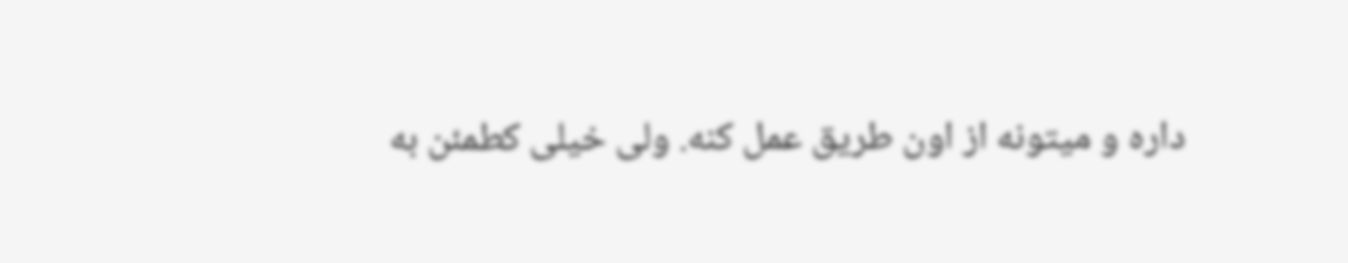داره و میتونه از اون طریق عمل کنه. ولی خیلی کطمئن به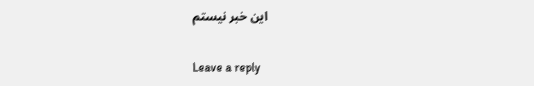این خبر نیستم

Leave a reply